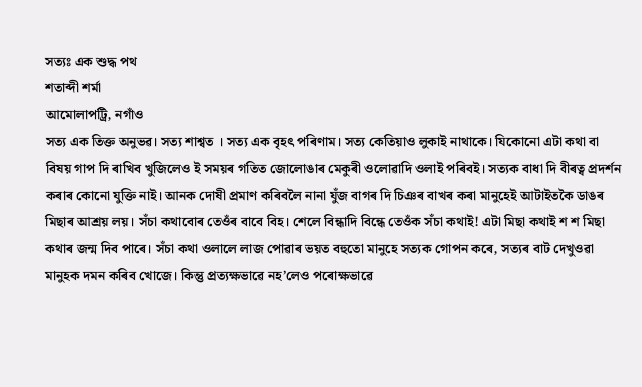সত্যঃ এক শুদ্ধ পথ
শতাব্দী শৰ্মা
আমোলাপট্ৰি, নগাঁও
সত্য এক তিক্ত অনুভৱ। সত্য শাশ্বত । সত্য এক বৃহৎ পৰিণাম। সত্য কেতিয়াও লুকাই নাথাকে। যিকোনো এটা কথা বা বিষয় গাপ দি ৰাখিব খুজিলেও ই সময়ৰ গতিত জোলোঙাৰ মেকুৰী ওলোৱাদি ওলাই পৰিবই। সত্যক বাধা দি বীৰত্ব প্ৰদৰ্শন কৰাৰ কোনো যুক্তি নাই। আনক দোষী প্ৰমাণ কৰিবলৈ নানা যুঁজ বাগৰ দি চিঞৰ বাখৰ কৰা মানুহেই আটাইতকৈ ডাঙৰ মিছাৰ আশ্ৰয় লয়। সঁচা কথাবোৰ তেওঁৰ বাবে বিহ। শেলে বিন্ধাদি বিন্ধে তেওঁক সঁচা কথাই! এটা মিছা কথাই শ শ মিছা কথাৰ জন্ম দিব পাৰে। সঁচা কথা ওলালে লাজ পোৱাৰ ভয়ত বহুতো মানুহে সত্যক গোপন কৰে, সত্যৰ বাট দেখুওৱা মানুহক দমন কৰিব খোজে। কিন্তু প্ৰত্যক্ষভাৱে নহ’লেও পৰোক্ষভাৱে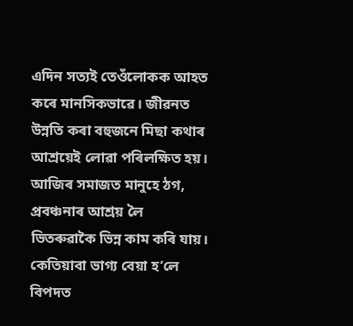এদিন সত্যই তেওঁলোকক আহত কৰে মানসিকভাৱে। জীৱনত উন্নতি কৰা বহুজনে মিছা কথাৰ আশ্ৰয়েই লোৱা পৰিলক্ষিত হয়। আজিৰ সমাজত মানুহে ঠগ, প্ৰবঞ্চনাৰ আশ্ৰয় লৈ ভিতৰুৱাকৈ ভিন্ন কাম কৰি যায়। কেতিয়াবা ভাগ্য বেয়া হ’লে বিপদত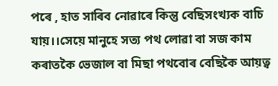পৰে , হাত সাৰিব নোৱাৰে কিন্তু বেছিসংখ্যক বাচি যায়।।সেয়ে মানুহে সত্য পথ লোৱা বা সজ কাম কৰাতকৈ ভেজাল বা মিছা পথবোৰ বেছিকৈ আয়ত্ব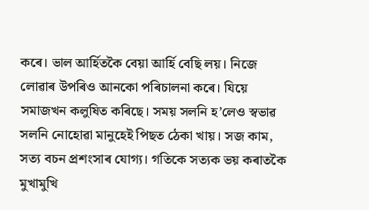কৰে। ভাল আৰ্হিতকৈ বেয়া আৰ্হি বেছি লয়। নিজে লোৱাৰ উপৰিও আনকো পৰিচালনা কৰে। যিয়ে সমাজখন কলুষিত কৰিছে। সময় সলনি হ’লেও স্বভাৱ সলনি নোহোৱা মানুহেই পিছত ঠেকা খায়। সজ কাম, সত্য বচন প্ৰশংসাৰ যোগ্য। গতিকে সত্যক ভয় কৰাতকৈ মুখামুখি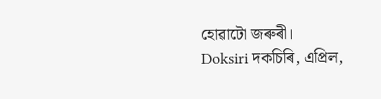হোৱাটো জৰুৰী।
Doksiri দকচিৰি, এপ্ৰিল,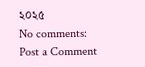২০২৫
No comments:
Post a Comment